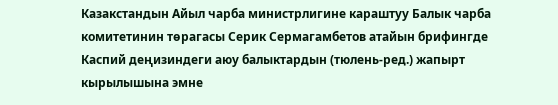Казакстандын Айыл чарба министрлигине караштуу Балык чарба комитетинин төрагасы Серик Сермагамбетов атайын брифингде Каспий деңизиндеги аюу балыктардын (тюлень-ред.) жапырт кырылышына эмне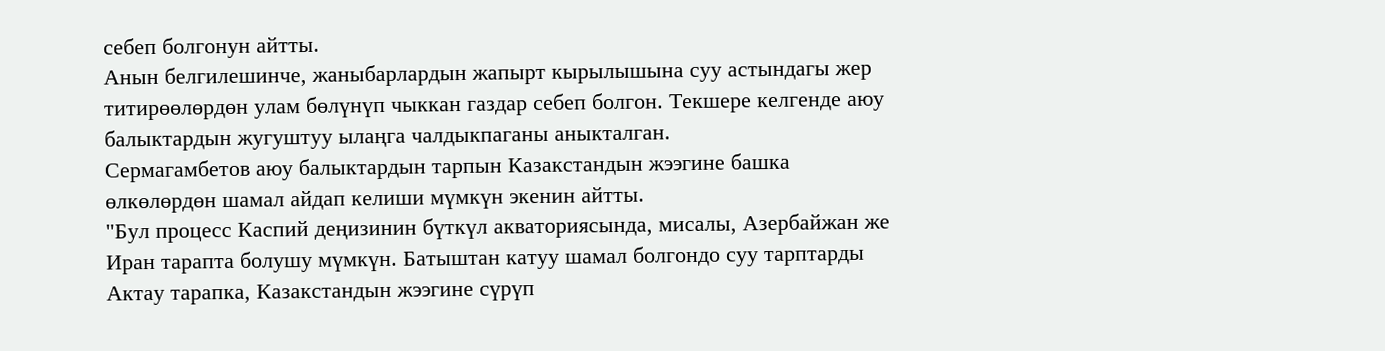себеп болгонун айтты.
Анын белгилешинче, жаныбарлардын жапырт кырылышына суу астындагы жер титирөөлөрдөн улам бөлүнүп чыккан газдар себеп болгон. Текшере келгенде аюу балыктардын жугуштуу ылаңга чалдыкпаганы аныкталган.
Сермагамбетов аюу балыктардын тарпын Казакстандын жээгине башка өлкөлөрдөн шамал айдап келиши мүмкүн экенин айтты.
"Бул процесс Каспий деңизинин бүткүл акваториясында, мисалы, Азербайжан же Иран тарапта болушу мүмкүн. Батыштан катуу шамал болгондо суу тарптарды Актау тарапка, Казакстандын жээгине сүрүп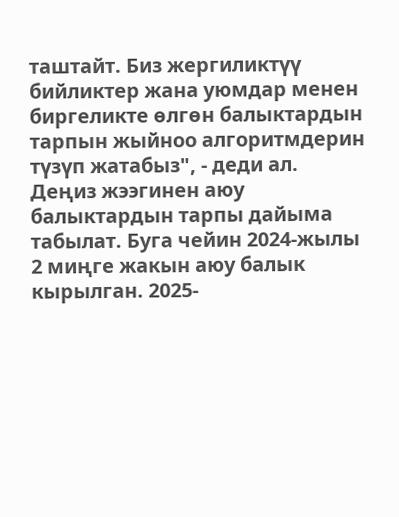таштайт. Биз жергиликтүү бийликтер жана уюмдар менен биргеликте өлгөн балыктардын тарпын жыйноо алгоритмдерин түзүп жатабыз", - деди ал.
Деңиз жээгинен аюу балыктардын тарпы дайыма табылат. Буга чейин 2024-жылы 2 миңге жакын аюу балык кырылган. 2025-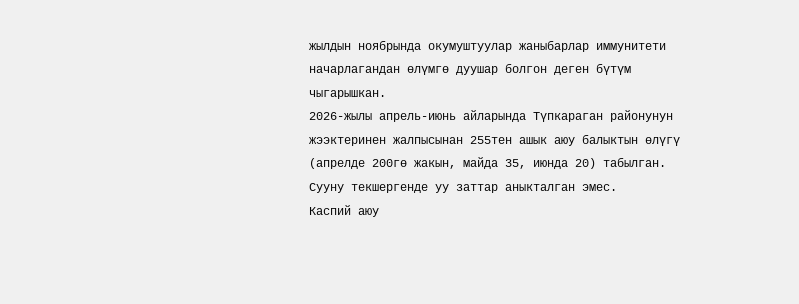жылдын ноябрында окумуштуулар жаныбарлар иммунитети начарлагандан өлүмгө дуушар болгон деген бүтүм чыгарышкан.
2026-жылы апрель-июнь айларында Түпкараган районунун жээктеринен жалпысынан 255тен ашык аюу балыктын өлүгү (апрелде 200гө жакын, майда 35, июнда 20) табылган. Сууну текшергенде уу заттар аныкталган эмес.
Каспий аюу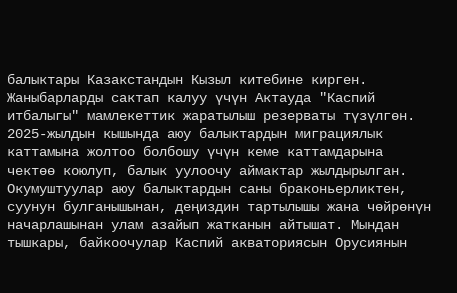балыктары Казакстандын Кызыл китебине кирген. Жаныбарларды сактап калуу үчүн Актауда "Каспий итбалыгы" мамлекеттик жаратылыш резерваты түзүлгөн. 2025-жылдын кышында аюу балыктардын миграциялык каттамына жолтоо болбошу үчүн кеме каттамдарына чектөө коюлуп, балык уулоочу аймактар жылдырылган.
Окумуштуулар аюу балыктардын саны браконьерликтен, суунун булганышынан, деңиздин тартылышы жана чөйрөнүн начарлашынан улам азайып жатканын айтышат. Мындан тышкары, байкоочулар Каспий акваториясын Орусиянын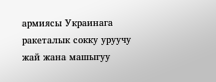армиясы Украинага ракеталык сокку уруучу жай жана машыгуу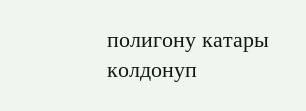полигону катары колдонуп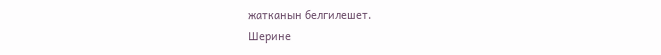жатканын белгилешет.
Шерине